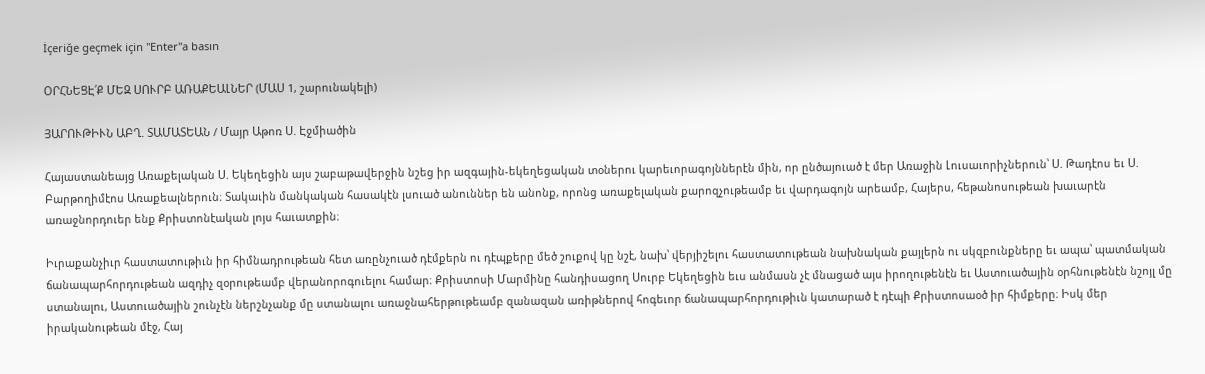İçeriğe geçmek için "Enter"a basın

ՕՐՀՆԵՑԷ՛Ք ՄԵԶ ՍՈՒՐԲ ԱՌԱՔԵԱԼՆԵՐ (ՄԱՍ 1, շարունակելի)

ՅԱՐՈՒԹԻՒՆ ԱԲՂ. ՏԱՄԱՏԵԱՆ / Մայր Աթոռ Ս. Էջմիածին

Հայաստանեայց Առաքելական Ս. Եկեղեցին այս շաբաթավերջին նշեց իր ազգային-եկեղեցական տօներու կարեւորագոյններէն մին, որ ընծայուած է մեր Առաջին Լուսաւորիչներուն՝ Ս. Թադէոս եւ Ս. Բարթողիմէոս Առաքեալներուն։ Տակաւին մանկական հասակէն լսուած անուններ են անոնք, որոնց առաքելական քարոզչութեամբ եւ վարդագոյն արեամբ, Հայերս, հեթանոսութեան խաւարէն առաջնորդուեր ենք Քրիստոնէական լոյս հաւատքին։

Իւրաքանչիւր հաստատութիւն իր հիմնադրութեան հետ առընչուած դէմքերն ու դէպքերը մեծ շուքով կը նշէ, նախ՝ վերյիշելու հաստատութեան նախնական քայլերն ու սկզբունքները եւ ապա՝ պատմական ճանապարհորդութեան ազդիչ զօրութեամբ վերանորոգուելու համար։ Քրիստոսի Մարմինը հանդիսացող Սուրբ Եկեղեցին եւս անմասն չէ մնացած այս իրողութենէն եւ Աստուածային օրհնութենէն նշոյլ մը ստանալու, Աստուածային շունչէն ներշնչանք մը ստանալու առաջնահերթութեամբ զանազան առիթներով հոգեւոր ճանապարհորդութիւն կատարած է դէպի Քրիստոսաօծ իր հիմքերը։ Իսկ մեր իրականութեան մէջ, Հայ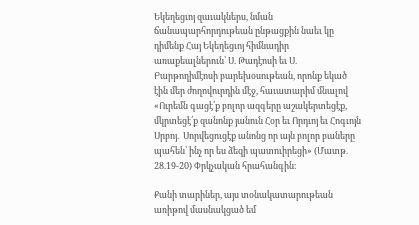Եկեղեցւոյ զաւակներս, նման ճանապարհորդութեան ընթացքին նաեւ կը դիմենք Հայ Եկեղեցւոյ հիմնադիր առաքեալներուն՝ Ս. Թադէոսի եւ Ս. Բարթողիմէոսի բարեխօսութեան, որոնք եկած էին մեր ժողովուրդին մէջ, հաւատարիմ մնալով «Ուրեմն գացէ՛ք բոլոր ազգերը աշակերտեցէք, մկրտեցէ՛ք զանոնք յանուն Հօր եւ Որդւոյ եւ Հոգւոյն Սրբոյ.  Սորվեցուցէք անոնց որ այն բոլոր բաները պահեն՝ ինչ որ ես ձեզի պատուիրեցի» (Մատթ. 28.19-20) Փրկչական հրահանգին։

Քանի տարիներ, այս տօնակատարութեան առիթով մասնակցած եմ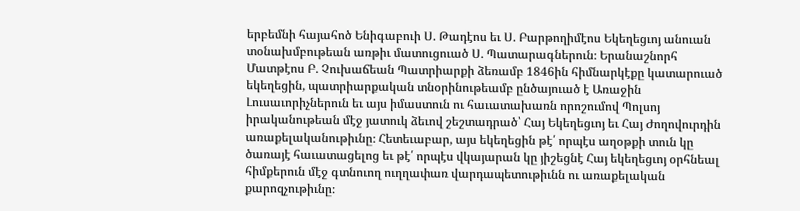երբեմնի հայահոծ Ենիգաբուի Ս. Թադէոս եւ Ս. Բարթողիմէոս Եկեղեցւոյ անուան տօնախմբութեան առթիւ մատուցուած Ս. Պատարագներուն։ Երանաշնորհ Մատթէոս Բ. Չուխաճեան Պատրիարքի ձեռամբ 1846ին հիմնարկէքը կատարուած եկեղեցին, պատրիարքական տնօրինութեամբ ընծայուած է Առաջին Լուսաւորիչներուն եւ այս իմաստուն ու հաւատախառն որոշումով Պոլսոյ իրականութեան մէջ յատուկ ձեւով շեշտադրած՝ Հայ Եկեղեցւոյ եւ Հայ Ժողովուրդին առաքելականութիւնը։ Հետեւաբար, այս եկեղեցին թէ՛ որպէս աղօթքի տուն կը ծառայէ հաւատացելոց եւ թէ՛ որպէս վկայարան կը յիշեցնէ Հայ եկեղեցւոյ օրհնեալ հիմքերուն մէջ գտնուող ուղղափառ վարդապետութիւնն ու առաքելական քարոզչութիւնը։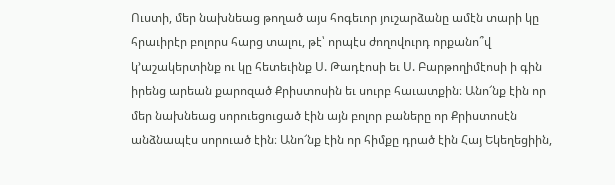Ուստի, մեր նախնեաց թողած այս հոգեւոր յուշարձանը ամէն տարի կը հրաւիրէր բոլորս հարց տալու, թէ՝ որպէս ժողովուրդ որքանո՞վ կ՚աշակերտինք ու կը հետեւինք Ս. Թադէոսի եւ Ս. Բարթողիմէոսի ի գին իրենց արեան քարոզած Քրիստոսին եւ սուրբ հաւատքին։ Անո՜նք էին որ մեր նախնեաց սորուեցուցած էին այն բոլոր բաները որ Քրիստոսէն անձնապէս սորուած էին։ Անո՜նք էին որ հիմքը դրած էին Հայ Եկեղեցիին,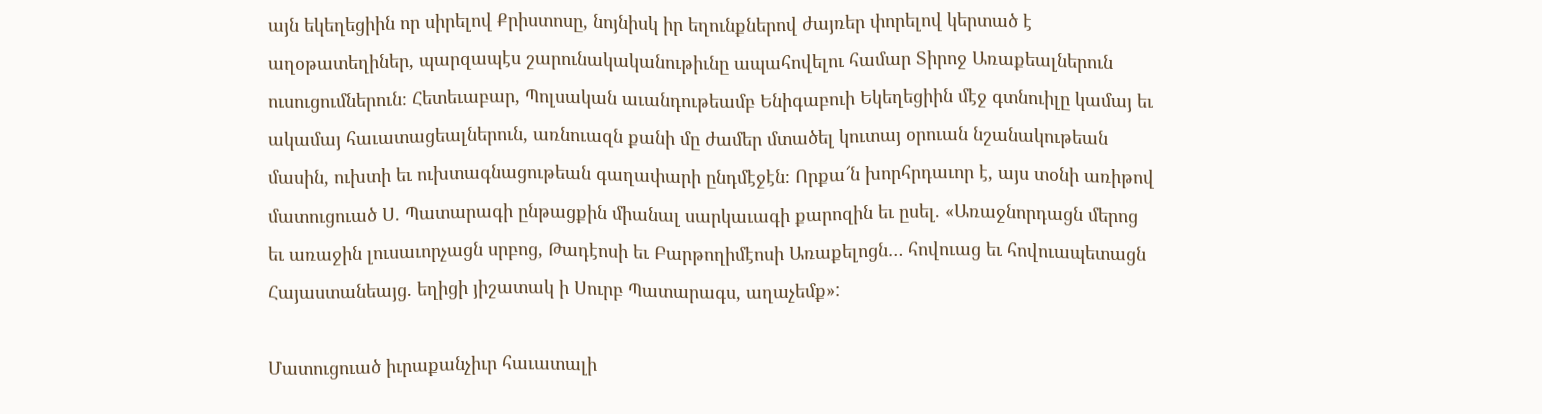այն եկեղեցիին որ սիրելով Քրիստոսը, նոյնիսկ իր եղունքներով ժայռեր փորելով կերտած է աղօթատեղիներ, պարզապէս շարունակականութիւնը ապահովելու համար Տիրոջ Առաքեալներուն ուսուցումներուն։ Հետեւաբար, Պոլսական աւանդութեամբ Ենիգաբուի Եկեղեցիին մէջ գտնուիլը կամայ եւ ակամայ հաւատացեալներուն, առնուազն քանի մը ժամեր մտածել կուտայ օրուան նշանակութեան մասին, ուխտի եւ ուխտագնացութեան գաղափարի ընդմէջէն։ Որքա՜ն խորհրդաւոր է, այս տօնի առիթով մատուցուած Ս. Պատարագի ընթացքին միանալ սարկաւագի քարոզին եւ ըսել. «Առաջնորդացն մերոց եւ առաջին լուսաւորչացն սրբոց, Թադէոսի եւ Բարթողիմէոսի Առաքելոցն… հովուաց եւ հովուապետացն Հայաստանեայց. եղիցի յիշատակ ի Սուրբ Պատարագս, աղաչեմք»:

Մատուցուած իւրաքանչիւր հաւատալի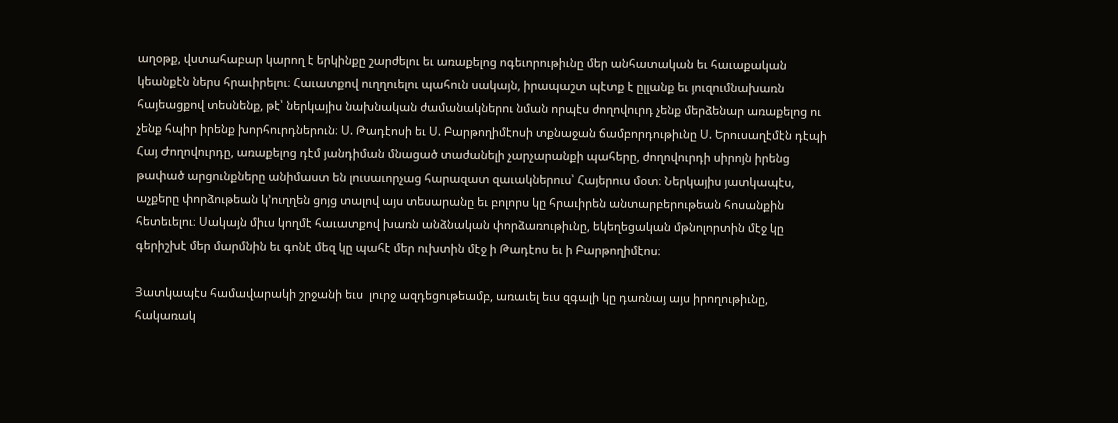աղօթք, վստահաբար կարող է երկինքը շարժելու եւ առաքելոց ոգեւորութիւնը մեր անհատական եւ հաւաքական կեանքէն ներս հրաւիրելու։ Հաւատքով ուղղուելու պահուն սակայն, իրապաշտ պէտք է ըլլանք եւ յուզումնախառն հայեացքով տեսնենք, թէ՝ ներկայիս նախնական ժամանակներու նման որպէս ժողովուրդ չենք մերձենար առաքելոց ու չենք հպիր իրենք խորհուրդներուն։ Ս. Թադէոսի եւ Ս. Բարթողիմէոսի տքնաջան ճամբորդութիւնը Ս. Երուսաղէմէն դէպի Հայ Ժողովուրդը, առաքելոց դէմ յանդիման մնացած տաժանելի չարչարանքի պահերը, ժողովուրդի սիրոյն իրենց թափած արցունքները անիմաստ են լուսաւորչաց հարազատ զաւակներուս՝ Հայերուս մօտ։ Ներկայիս յատկապէս, աչքերը փորձութեան կ՚ուղղեն ցոյց տալով այս տեսարանը եւ բոլորս կը հրաւիրեն անտարբերութեան հոսանքին հետեւելու։ Սակայն միւս կողմէ հաւատքով խառն անձնական փորձառութիւնը, եկեղեցական մթնոլորտին մէջ կը գերիշխէ մեր մարմնին եւ գոնէ մեզ կը պահէ մեր ուխտին մէջ ի Թադէոս եւ ի Բարթողիմէոս։

Յատկապէս համավարակի շրջանի եւս  լուրջ ազդեցութեամբ, առաւել եւս զգալի կը դառնայ այս իրողութիւնը, հակառակ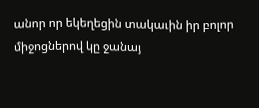անոր որ եկեղեցին տակաւին իր բոլոր միջոցներով կը ջանայ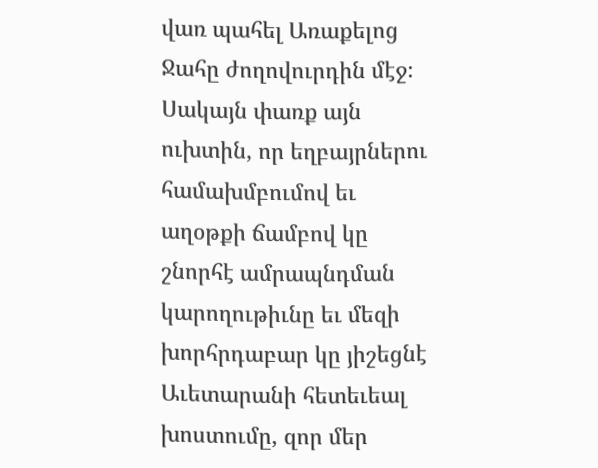վառ պահել Առաքելոց Ջահը ժողովուրդին մէջ։ Սակայն փառք այն ուխտին, որ եղբայրներու համախմբումով եւ աղօթքի ճամբով կը շնորհէ ամրապնդման կարողութիւնը եւ մեզի խորհրդաբար կը յիշեցնէ Աւետարանի հետեւեալ խոստումը, զոր մեր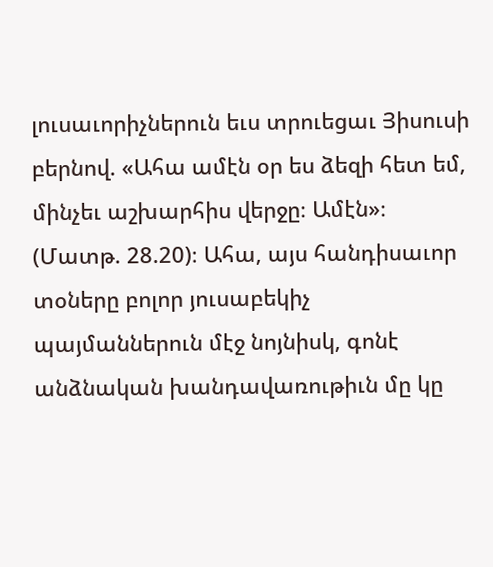լուսաւորիչներուն եւս տրուեցաւ Յիսուսի բերնով. «Ահա ամէն օր ես ձեզի հետ եմ, մինչեւ աշխարհիս վերջը։ Ամէն»։ (Մատթ. 28.20)։ Ահա, այս հանդիսաւոր տօները բոլոր յուսաբեկիչ պայմաններուն մէջ նոյնիսկ, գոնէ անձնական խանդավառութիւն մը կը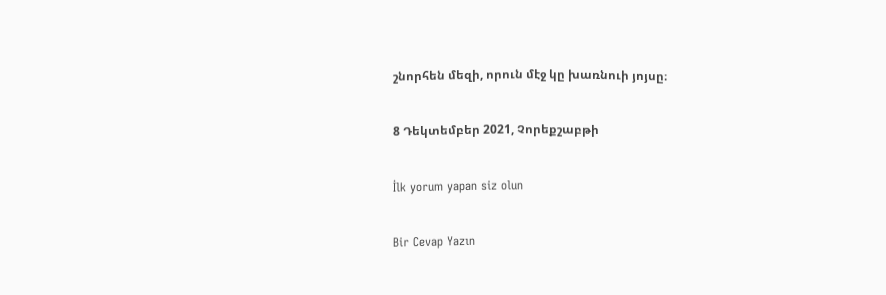շնորհեն մեզի, որուն մէջ կը խառնուի յոյսը։

8 Դեկտեմբեր 2021, Չորեքշաբթի

İlk yorum yapan siz olun

Bir Cevap Yazın